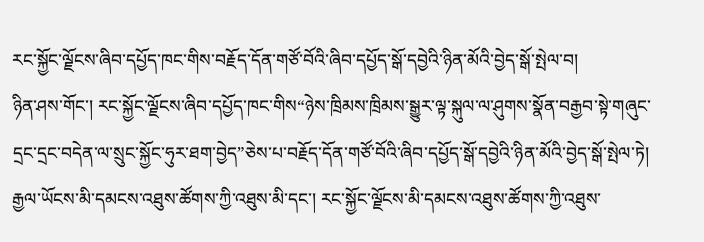རང་སྐྱོང་ལྗོངས་ཞིབ་དཔྱོད་ཁང་གིས་བརྗོད་དོན་གཙོ་བོའི་ཞིབ་དཔྱོད་སྒོ་དབྱེའི་ཉིན་མོའི་བྱེད་སྒོ་སྤེལ་བ།
ཉིན་ཤས་གོང་། རང་སྐྱོང་ལྗོངས་ཞིབ་དཔྱོད་ཁང་གིས“ཉེས་ཁྲིམས་ཁྲིམས་སྒྱུར་ལྟ་སྐུལ་ལ་ཤུགས་སྣོན་བརྒྱབ་སྟེ་གཞུང་དྲང་དྲང་བདེན་ལ་སྲུང་སྐྱོང་ཧུར་ཐག་བྱེད”ཅེས་པ་བརྗོད་དོན་གཙོ་བོའི་ཞིབ་དཔྱོད་སྒོ་དབྱེའི་ཉིན་མོའི་བྱེད་སྒོ་སྤེལ་ཏེ། རྒྱལ་ཡོངས་མི་དམངས་འཐུས་ཚོགས་ཀྱི་འཐུས་མི་དང་། རང་སྐྱོང་ལྗོངས་མི་དམངས་འཐུས་ཚོགས་ཀྱི་འཐུས་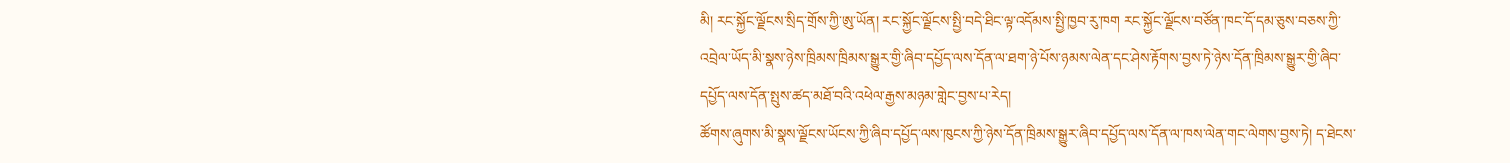མི། རང་སྐྱོང་ལྗོངས་སྲིད་གྲོས་ཀྱི་ཨུ་ཡོན། རང་སྐྱོང་ལྗོངས་སྤྱི་བདེ་ཐིང་ལྟ་འདོམས་སྤྱི་ཁྱབ་རུ་ཁག རང་སྐྱོང་ལྗོངས་བཙོན་ཁང་དོ་དམ་ཅུས་བཅས་ཀྱི་འབྲེལ་ཡོད་མི་སྣས་ཉེས་ཁྲིམས་ཁྲིམས་སྒྱུར་གྱི་ཞིབ་དཔྱོད་ལས་དོན་ལ་ཐག་ཉེ་པོས་ཉམས་ལེན་དང་ཤེས་རྟོགས་བྱས་ཏེ་ཉེས་དོན་ཁྲིམས་སྒྱུར་གྱི་ཞིབ་དཔྱོད་ལས་དོན་སྤུས་ཚད་མཐོ་བའི་འཕེལ་རྒྱས་མཉམ་གླེང་བྱས་པ་རེད།
ཚོགས་ཞུགས་མི་སྣས་ལྗོངས་ཡོངས་ཀྱི་ཞིབ་དཔྱོད་ལས་ཁུངས་ཀྱི་ཉེས་དོན་ཁྲིམས་སྒྱུར་ཞིབ་དཔྱོད་ལས་དོན་ལ་ཁས་ལེན་གང་ལེགས་བྱས་ཏེ། ད་ཐེངས་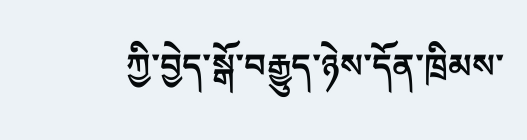ཀྱི་བྱེད་སྒོ་བརྒྱུད་ཉེས་དོན་ཁྲིམས་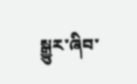སྒྱུར་ཞིབ་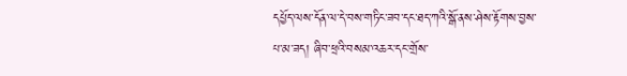དཔྱོད་ལས་དོན་ལ་དེ་བས་གཏིང་ཟབ་དང་ཐད་ཀའི་སྒོ་ནས་ཤེས་རྟོགས་བྱས་པ་མ་ཟད། ཞིབ་ཕྲའི་བསམ་འཆར་དང་གྲོས་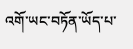འགོ་ཡང་བཏོན་ཡོད་པ་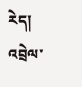རེད།
འབྲེལ་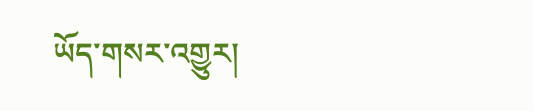ཡོད་གསར་འགྱུར།